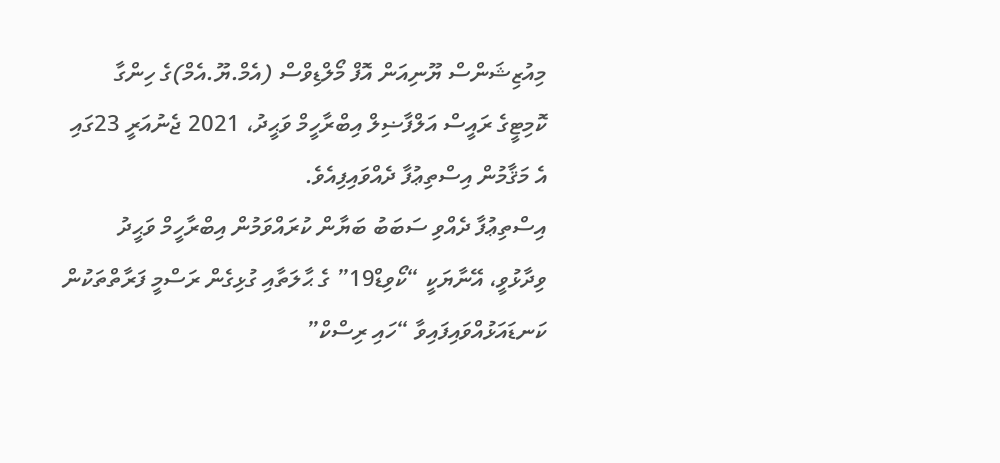މިއުޒިޝަންސް ޔޫނިއަން އޮފް މޯލްޑިވްސް (އެމް.ޔޫ.އެމް)ގެ ހިންގާ ކޮމިޓީގެ ރައީސް އަލްފާޟިލް އިބްރާހީމް ވަޙީދު، 2021 ޖެނުއަރީ 23ގައި އެ މަޤާމުން އިސްތިޢުފާ ދެއްވައިފިއެވެ.
އިސްތިޢުފާ ދެއްވި ސަބަބު ބަޔާން ކުރައްވަމުން އިބްރާހީމް ވަޙީދު ވިދާޅުވީ، އޭނާޔަކީ “ކޯވިޑް19” ގެ ޙާލަތާއި ގުޅިގެން ރަސްމީ ފަރާތްތަކުން ކަނޑައަޅުއްވައިފައިވާ “ހައި ރިސްކް”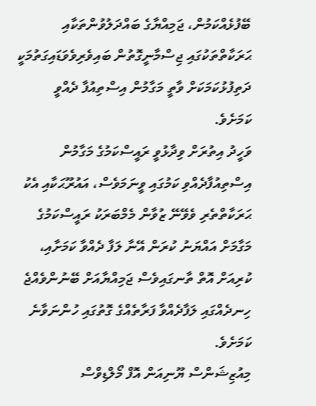ބޭފުޅެއްކަމުން، ޖަމިއްޔާގެ ބައްދަލުވުންތަކާއި ޙަރަކާތްތަކުގައި ޖިސްމާނީގޮތުން ބައިވެރިވެވަޑައިގަތުމަކީ ދަތިފުޅުކަމަކަށް ވާތީ މަގާމުން އިސްތިއުފާ ދެއްވީ ކަމަށެވެ.
ވަހީދު އިތުރަށް ވިދާޅުވީ ރައީސްކަމުގެ މަގާމުން އިސްތިއުފާދެއްވި ކަމުގައި ވީނަމަވެސް، އައުރޫޙަކާއި އެކު ޙަރަކާތްތެރި ވެވޭނޭ ޒުވާން މެމްބަރަކު ރައީސްކަމުގެ މަގާމަށް އައްޔަނު ކުރަން އޭނާ ލަފާ ދެއްވާ ކަމަށާއި، ކުރިއަށް އޮތް ތާނގައިވެސް ޖަމިއްޔާއަށް ބޭނުންވެއްޖެ ހިނދެއްގައި ލަފާދެއްވާ ފަރާތެއްގެ ގޮތުގައި ހުންނަވާނެ ކަމަށެވެ.
މިއުޒިޝަންސް ޔޫނިއަން އޮފް މޯލްޑިވްސް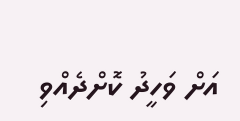އަށް ވަހީދު ކޮށްދެއްވި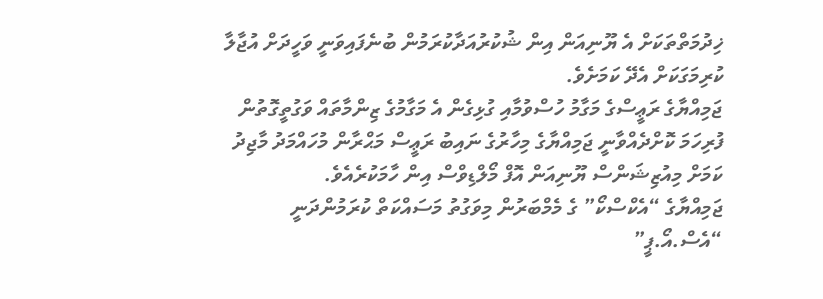ޚިދުމަތްތަކަށް އެ ޔޫނިއަން އިން ޝުކުރުއަދާކުރަމުން ބުނެފައިވަނީ ވަހީދަށް އުޖާލާ ކުރިމަގަކަށް އެދޭ ކަމަށެވެ.
ޖަމިއްޔާގެ ރަޢީސްގެ މަގާމު ހުސްވުމާއި ގުޅިގެން އެ މަގާމުގެ ޒިންމާތައް ވަގުތީގޮތުން ފުރިހަމަ ކޮށްދެއްވާނީ ޖަމިއްޔާގެ މިހާރުގެ ނައިބު ރަޢީސް މަޙްރާން މުހައްމަދު މާޖިދު ކަމަށް މިއުޒިޝަންސް ޔޫނިއަން އޮފް މޯލްޑިވްސް އިން ހާމަކުރެއެވެ.
ޖަމިއްޔާގެ “އެކްސްކޯ” ގެ މެމްބަރުން މިވަގުތު މަސައްކަތް ކުރަމުންދަނީ “އެސް.އޯ.ޕީ”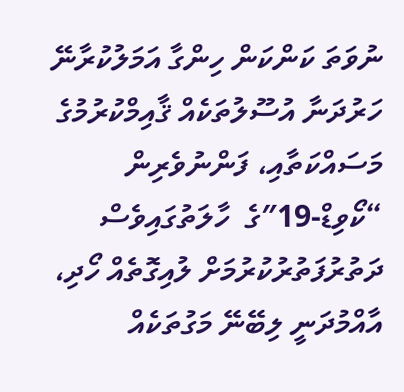ނުވަތަ ކަންކަން ހިންގާ އަމަލުކުރާނޭ ހަރުދަނާ އުސޫލުތަކެއް ޤާއިމްކުރުމުގެ މަސައްކަތާއި، ފަންނުވެރިން “ކޯވިޑް-19″ގެ  ހާލަތުގައިވެސް ދަތުރުފަތުރުކުރުމަށް ލުއިގޮތެއް ހޯދި، އާއްމުދަނީ ލިބޭނޭ މަގުތަކެއް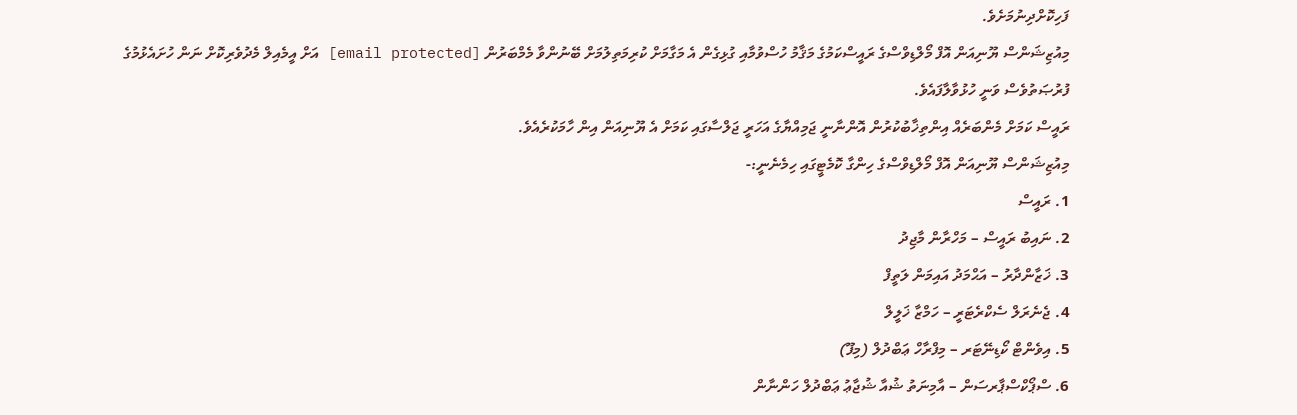ފަހިކޮށްދިނުމަށެވެ.
މިއުޒިޝަންސް ޔޫނިއަން އޮފް މޯލްޑިވްސްގެ ރައީސްކަމުގެ މަޤާމު ހުސްވުމާއި ގުޅިގެން އެ މަގާމަށް ކުރިމަތިލުމަށް ބޭނުންވާ މެމްބަރުން [email protected] އަށް އީމެއިލް މެދުވެރިކޮށް ނަން ހުށައެޅުމުގެ ފުރުޞަތުވެސް ވަނީ ހުޅުވާލާފައެވެ.
ރައީސް ކަމަށް މެންބަރެއް އިންތިޚާބުކުރުން އޮންނާނީ ޖަމިއްޔާގެ އަހަރީ ޖަލްސާގައި ކަމަށް އެ ޔޫނިއަން އިން ހާމަކުރެއެވެ.
މިއުޒިޝަންސް ޔޫނިއަން އޮފް މޯލްޑިވްސްގެ ހިންގާ ކޮމެޓީގައި ހިމެނެނީ:-
1. ރައީސް
2. ނައިބު ރައީސް – މަހްރާން މާޖިދު
3. ޚަޒާންދާރު – އަޙްމަދު އައިމަން ލަތީފް
4. ޖެނެރަލް ސެކްރެޓަރީ – ހަމްޒާ ޚަލީލް
5. އިވެންޓް ކޯޑިނޭޓަރ – މިފްރާހް ޢަބްދުލް (މިފޫ)
6. ސްޕޯކްސްޕާރސަން – އާމިނަތު ޝުއާ ޝުޖާޢު ޢަބްދުލް ހަންނާން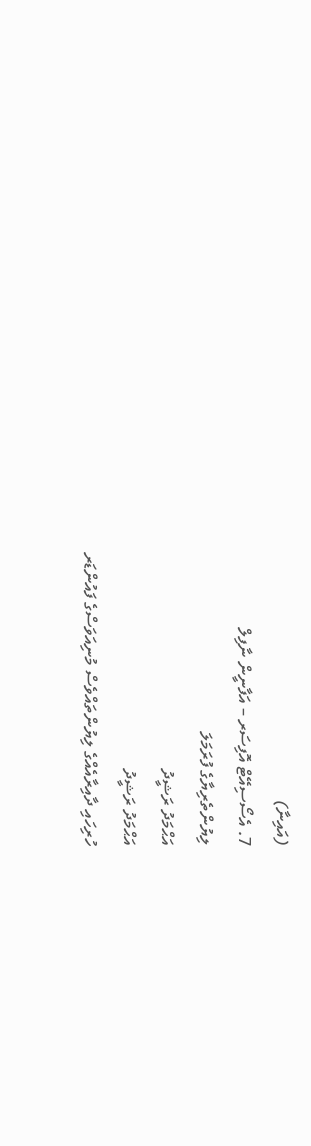(އައިނާ)
7. އެސޯސިއޭޓް އޮފިސަރ – އަފާނީން ނާފިލް
ލިޔުންތެރިޔާގެ ފުރަމަލަ
އަޙްމަދު ރަޝީދު
އަޙްމަދު ރަޝީދު
ހުރިހައި ދާއިރާއެއްގެ ލިޔުންތައްވެސް މުނިއަވަސްގެ ފައުންޑަރ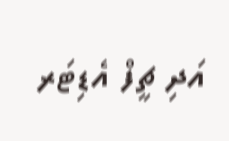އަދި ޗީފް އެޑިޓަރ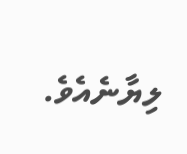ލިޔާނެއެވެ.